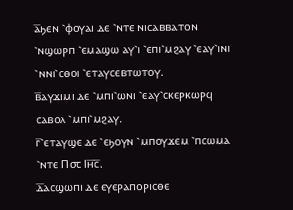ⲁ̅ϧⲉⲛ ⳿ⲫⲟⲩⲁⲓ ⲇⲉ ⳿ⲛⲧⲉ ⲛⲓⲥⲁⲃⲃⲁⲧⲟⲛ ⳿ⲛϣⲱⲣⲡ ⳿ⲉⲙⲁϣⲱ ⲁⲩ⳿ⲓ ⳿ⲉⲡⲓ⳿ⲙϩⲁⲩ ⳿ⲉⲁⲩ⳿ⲓⲛⲓ ⳿ⲛⲛⲓ⳿ⲥⲑⲟⲓ ⳿ⲉⲧⲁⲩⲥⲉⲃⲧⲱⲧⲟⲩ.
ⲃ̅ⲁⲩϫⲓⲙⲓ ⲇⲉ ⳿ⲙⲡⲓ⳿ⲱⲛⲓ ⳿ⲉⲁⲩ⳿ⲥⲕⲉⲣⲕⲱⲣϥ ⲥⲁⲃⲟⲗ ⳿ⲙⲡⲓ⳿ⲙϩⲁⲩ.
ⲅ̅⳿ⲉⲧⲁⲩϣⲉ ⲇⲉ ⳿ⲉϧⲟⲩⲛ ⳿ⲙⲡⲟⲩϫⲉⲙ ⳿ⲡⲥⲱⲙⲁ ⳿ⲛⲧⲉ Ⲡ⳪ Ⲓⲏ̅ⲥ̅.
ⲇ̅ⲁⲥϣⲱⲡⲓ ⲇⲉ ⲉⲩⲉⲣⲁⲡⲟⲣⲓⲥⲑⲉ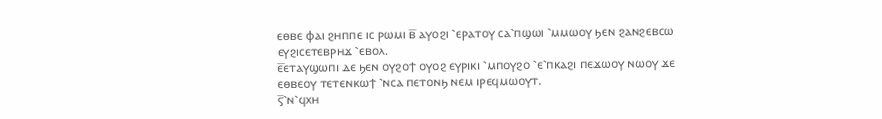ⲉⲑⲃⲉ ⲫⲁⲓ ϩⲏⲡⲡⲉ ⲓⲥ ⲣⲱⲙⲓ ⲃ̅ ⲁⲩⲟϩⲓ ⳿ⲉⲣⲁⲧⲟⲩ ⲥⲁ⳿ⲡϣⲱⲓ ⳿ⲙⲙⲱⲟⲩ ϧⲉⲛ ϩⲁⲛϩⲉⲃⲥⲱ ⲉⲩϩⲓⲥⲉⲧⲉⲃⲣⲏϫ ⳿ⲉⲃⲟⲗ.
ⲉ̅ⲉⲧⲁⲩϣⲱⲡⲓ ⲇⲉ ϧⲉⲛ ⲟⲩϩⲟϯ ⲟⲩⲟϩ ⲉⲩⲣⲓⲕⲓ ⳿ⲙⲡⲟⲩϩⲟ ⳿ⲉ⳿ⲡⲕⲁϩⲓ ⲡⲉϫⲱⲟⲩ ⲛⲱⲟⲩ ϫⲉ ⲉⲑⲃⲉⲟⲩ ⲧⲉⲧⲉⲛⲕⲱϯ ⳿ⲛⲥⲁ ⲡⲉⲧⲟⲛϧ ⲛⲉⲙ ⲓⲣⲉϥⲙⲱⲟⲩⲧ.
ⲋ̅⳿ⲛ⳿ϥⲭⲏ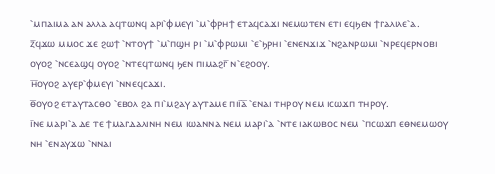⳿ⲙⲡⲁⲓⲙⲁ ⲁⲛ ⲁⲗⲗⲁ ⲁϥⲧⲱⲛϥ ⲁⲣⲓ⳿ⲫⲙⲉⲩⲓ ⳿ⲙ⳿ⲫⲣⲏϯ ⲉⲧⲁϥⲥⲁϫⲓ ⲛⲉⲙⲱⲧⲉⲛ ⲉⲧⲓ ⲉϥϧⲉⲛ ϯⲅⲁⲗⲓⲗⲉ⳿ⲁ.
ⲍ̅ϥϫⲱ ⲙⲙⲟⲥ ϫⲉ ϩⲱϯ ⳿ⲛⲧⲟⲩϯ ⳿ⲙ⳿ⲡϣⲏ ⲣⲓ ⳿ⲙ⳿ⲫⲣⲱⲙⲓ ⳿ⲉ⳿ϧⲣⲏⲓ ⳿ⲉⲛⲉⲛϫⲓϫ ⳿ⲛϩⲁⲛⲣⲱⲙⲓ ⳿ⲛⲣⲉϥⲉⲣⲛⲟⲃⲓ ⲟⲩⲟϩ ⳿ⲛⲥⲉⲁϣϥ ⲟⲩⲟϩ ⳿ⲛⲧⲉϥⲧⲱⲛϥ ϧⲉⲛ ⲡⲓⲙⲁϩⲅ̅ ⲛ⳿ⲉϩⲟⲟⲩ.
ⲏ̅ⲟⲩⲟϩ ⲁⲩⲉⲣ⳿ⲫⲙⲉⲩⲓ ⳿ⲛⲛⲉϥⲥⲁϫⲓ.
ⲑ̅ⲟⲩⲟϩ ⲉⲧⲁⲩⲧⲁⲥⲑⲟ ⳿ⲉⲃⲟⲗ ϩⲁ ⲡⲓ⳿ⲙϩⲁⲩ ⲁⲩⲧⲁⲙⲉ ⲡⲓⲓ̅ⲁ̅ ⳿ⲉⲛⲁⲓ ⲧⲏⲣⲟⲩ ⲛⲉⲙ ⲓⲥⲱϫⲡ ⲧⲏⲣⲟⲩ.
ⲓ̅ⲛⲉ ⲙⲁⲣⲓ⳿ⲁ ⲇⲉ ⲧⲉ ϯⲙⲁⲅⲇⲁⲗⲓⲛⲏ ⲛⲉⲙ ⲓⲱⲁⲛⲛⲁ ⲛⲉⲙ ⲙⲁⲣⲓ⳿ⲁ ⳿ⲛⲧⲉ ⲓⲁⲕⲱⲃⲟⲥ ⲛⲉⲙ ⳿ⲡⲥⲱϫⲡ ⲉⲑⲛⲉⲙⲱⲟⲩ ⲛⲏ ⳿ⲉⲛⲁⲩϫⲱ ⳿ⲛⲛⲁⲓ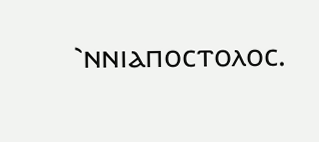⳿ⲛⲛⲓⲁⲡⲟⲥⲧⲟⲗⲟⲥ.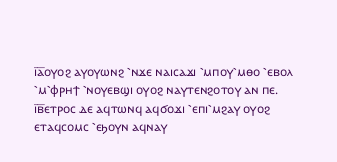ⲓ̅ⲁ̅ⲟⲩⲟϩ ⲁⲩⲟⲩⲱⲛϩ ⳿ⲛϫⲉ ⲛⲁⲓⲥⲁϫⲓ ⳿ⲙⲡⲟⲩ⳿ⲙⲑⲟ ⳿ⲉⲃⲟⲗ ⳿ⲙ⳿ⲫⲣⲏϯ ⳿ⲛⲟⲩⲉⲃϣⲓ ⲟⲩⲟϩ ⲛⲁⲩⲧⲉⲛϩⲟⲧⲟⲩ ⲁⲛ ⲡⲉ.
ⲓ̅ⲃ̅ⲉⲧⲣⲟⲥ ⲇⲉ ⲁϥⲧⲱⲛϥ ⲁϥϭⲟϫⲓ ⳿ⲉⲡⲓ⳿ⲙϩⲁⲩ ⲟⲩⲟϩ ⲉⲧⲁϥⲥⲟⲙⲥ ⳿ⲉϧⲟⲩⲛ ⲁϥⲛⲁⲩ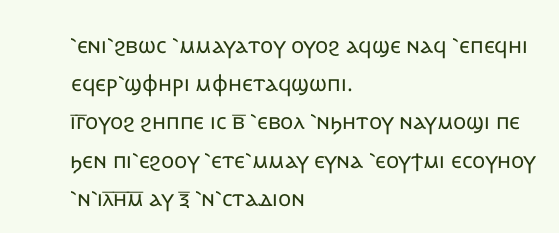⳿ⲉⲛⲓ⳿ϩⲃⲱⲥ ⳿ⲙⲙⲁⲩⲁⲧⲟⲩ ⲟⲩⲟϩ ⲁϥϣⲉ ⲛⲁϥ ⳿ⲉⲡⲉϥⲏⲓ ⲉϥⲉⲣ⳿ϣⲫⲏⲣⲓ ⲙⲫⲏⲉⲧⲁϥϣⲱⲡⲓ.
ⲓ̅ⲅ̅ⲟⲩⲟϩ ϩⲏⲡⲡⲉ ⲓⲥ ⲃ̅ ⳿ⲉⲃⲟⲗ ⳿ⲛϧⲏⲧⲟⲩ ⲛⲁⲩⲙⲟϣⲓ ⲡⲉ ϧⲉⲛ ⲡⲓ⳿ⲉϩⲟⲟⲩ ⳿ⲉⲧⲉ⳿ⲙⲙⲁⲩ ⲉⲩⲛⲁ ⳿ⲉⲟⲩϯⲙⲓ ⲉⲥⲟⲩⲏⲟⲩ ⳿ⲛ⳿ⲓⲗ̅ⲏ̅ⲙ̅ ⲁⲩ ⲝ̅ ⳿ⲛ⳿ⲥⲧⲁⲇⲓⲟⲛ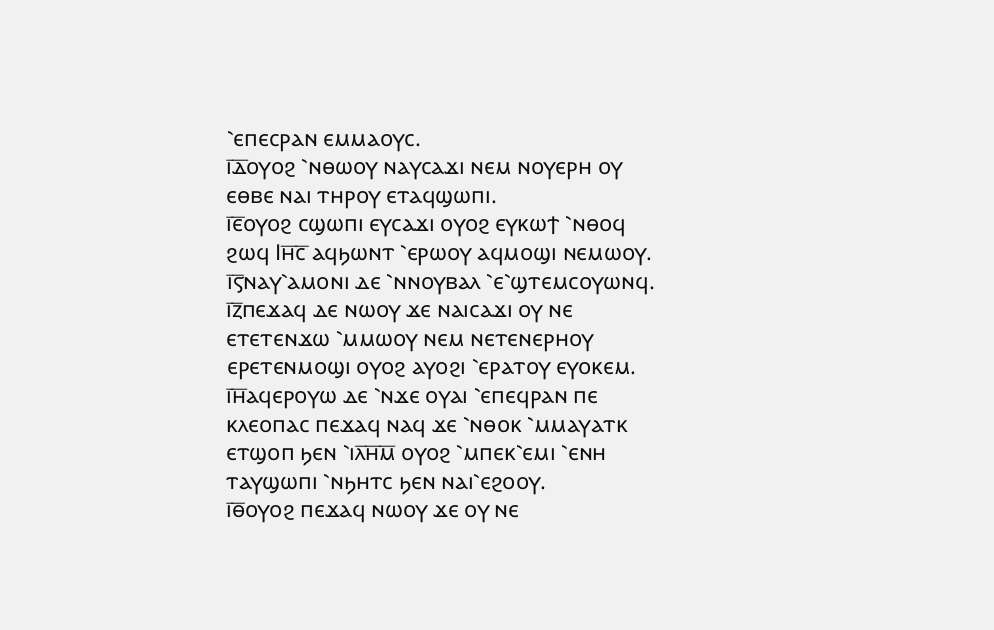⳿ⲉⲡⲉⲥⲣⲁⲛ ⲉⲙⲙⲁⲟⲩⲥ.
ⲓ̅ⲇ̅ⲟⲩⲟϩ ⳿ⲛⲑⲱⲟⲩ ⲛⲁⲩⲥⲁϫⲓ ⲛⲉⲙ ⲛⲟⲩⲉⲣⲏ ⲟⲩ ⲉⲑⲃⲉ ⲛⲁⲓ ⲧⲏⲣⲟⲩ ⲉⲧⲁϥϣⲱⲡⲓ.
ⲓ̅ⲉ̅ⲟⲩⲟϩ ⲥϣⲱⲡⲓ ⲉⲩⲥⲁϫⲓ ⲟⲩⲟϩ ⲉⲩⲕⲱϯ ⳿ⲛⲑⲟϥ ϩⲱϥ Ⲓⲏ̅ⲥ̅ ⲁϥϧⲱⲛⲧ ⳿ⲉⲣⲱⲟⲩ ⲁϥⲙⲟϣⲓ ⲛⲉⲙⲱⲟⲩ.
ⲓ̅ⲋ̅ⲛⲁⲩ⳿ⲁⲙⲟⲛⲓ ⲇⲉ ⳿ⲛⲛⲟⲩⲃⲁⲗ ⳿ⲉ⳿ϣⲧⲉⲙⲥⲟⲩⲱⲛϥ.
ⲓ̅ⲍ̅ⲡⲉϫⲁϥ ⲇⲉ ⲛⲱⲟⲩ ϫⲉ ⲛⲁⲓⲥⲁϫⲓ ⲟⲩ ⲛⲉ ⲉⲧⲉⲧⲉⲛϫⲱ ⳿ⲙⲙⲱⲟⲩ ⲛⲉⲙ ⲛⲉⲧⲉⲛⲉⲣⲏⲟⲩ ⲉⲣⲉⲧⲉⲛⲙⲟϣⲓ ⲟⲩⲟϩ ⲁⲩⲟϩⲓ ⳿ⲉⲣⲁⲧⲟⲩ ⲉⲩⲟⲕⲉⲙ.
ⲓ̅ⲏ̅ⲁϥⲉⲣⲟⲩⲱ ⲇⲉ ⳿ⲛϫⲉ ⲟⲩⲁⲓ ⳿ⲉⲡⲉϥⲣⲁⲛ ⲡⲉ ⲕⲗⲉⲟⲡⲁⲥ ⲡⲉϫⲁϥ ⲛⲁϥ ϫⲉ ⳿ⲛⲑⲟⲕ ⳿ⲙⲙⲁⲩⲁⲧⲕ ⲉⲧϣⲟⲡ ϧⲉⲛ ⳿ⲓⲗ̅ⲏ̅ⲙ̅ ⲟⲩⲟϩ ⳿ⲙⲡⲉⲕ⳿ⲉⲙⲓ ⳿ⲉⲛⲏ ⲧⲁⲩϣⲱⲡⲓ ⳿ⲛϧⲏⲧⲥ ϧⲉⲛ ⲛⲁⲓ⳿ⲉϩⲟⲟⲩ.
ⲓ̅ⲑ̅ⲟⲩⲟϩ ⲡⲉϫⲁϥ ⲛⲱⲟⲩ ϫⲉ ⲟⲩ ⲛⲉ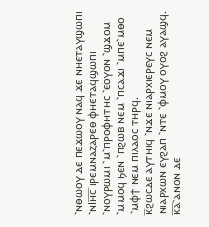⳿ⲛⲑⲱⲟⲩ ⲇⲉ ⲡⲉϫⲱⲟⲩ ⲛⲁϥ ϫⲉ ⲛⲏⲉⲧⲁⲩϣⲱⲡⲓ ⳿ⲛⲒⲏ̅ⲥ̅ ⲓⲣⲉⲙⲛⲁⲍⲁⲣⲉⲑ ⲫⲏⲉⲧⲁϥϣⲱⲡⲓ ⳿ⲛⲟⲩⲣⲱⲙⲓ ⳿ⲙ⳿ⲡⲣⲟⲫⲏⲧⲏⲥ ⳿ⲉⲟⲩⲟⲛ ⳿ϣϫⲟⲙ ⳿ⲙⲙⲟϥ ϧⲉⲛ ⳿ⲡϩⲱⲃ ⲛⲉⲙ ⳿ⲡⲥⲁϫⲓ ⳿ⲙⲡⲉ⳿ⲙⲑⲟ ⳿ⲙⲫϯ ⲛⲉⲙ ⲡⲓⲗⲁⲟⲥ ⲧⲏⲣϥ.
ⲕ̅ϩⲱⲥⲇⲉ ⲁⲩⲧⲏⲓϥ ⳿ⲛϫⲉ ⲛⲓⲁⲣⲭⲓⲉⲣⲉⲩⲥ ⲛⲉⲙ ⲛⲓⲁⲣⲭⲱⲛ ⲉⲩϩⲁⲡ ⳿ⲛⲧⲉ ⳿ⲫⲙⲟⲩ ⲟⲩⲟϩ ⲁⲩⲁϣϥ.
ⲕ̅ⲁ̅⳿ⲁⲛⲟⲛ ⲇⲉ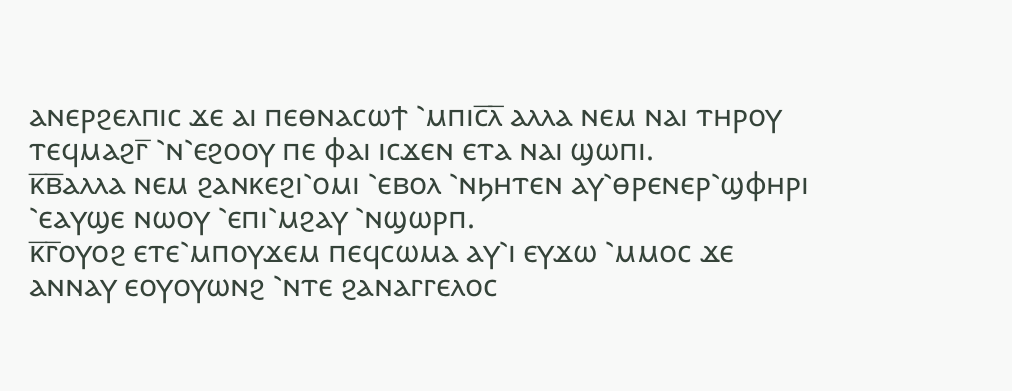ⲁⲛⲉⲣϩⲉⲗⲡⲓⲥ ϫⲉ ⲁⲓ ⲡⲉⲑⲛⲁⲥⲱϯ ⳿ⲙⲡⲓⲥ̅ⲗ̅ ⲁⲗⲗⲁ ⲛⲉⲙ ⲛⲁⲓ ⲧⲏⲣⲟⲩ ⲧⲉϥⲙⲁϩⲅ̅ ⳿ⲛ⳿ⲉϩⲟⲟⲩ ⲡⲉ ⲫⲁⲓ ⲓⲥϫⲉⲛ ⲉⲧⲁ ⲛⲁⲓ ϣⲱⲡⲓ.
ⲕ̅ⲃ̅ⲁⲗⲗⲁ ⲛⲉⲙ ϩⲁⲛⲕⲉϩⲓ⳿ⲟⲙⲓ ⳿ⲉⲃⲟⲗ ⳿ⲛϧⲏⲧⲉⲛ ⲁⲩ⳿ⲑⲣⲉⲛⲉⲣ⳿ϣⲫⲏⲣⲓ ⳿ⲉⲁⲩϣⲉ ⲛⲱⲟⲩ ⳿ⲉⲡⲓ⳿ⲙϩⲁⲩ ⳿ⲛϣⲱⲣⲡ.
ⲕ̅ⲅ̅ⲟⲩⲟϩ ⲉⲧⲉ⳿ⲙⲡⲟⲩϫⲉⲙ ⲡⲉϥⲥⲱⲙⲁ ⲁⲩ⳿ⲓ ⲉⲩϫⲱ ⳿ⲙⲙⲟⲥ ϫⲉ ⲁⲛⲛⲁⲩ ⲉⲟⲩⲟⲩⲱⲛϩ ⳿ⲛⲧⲉ ϩⲁⲛⲁⲅⲅⲉⲗⲟⲥ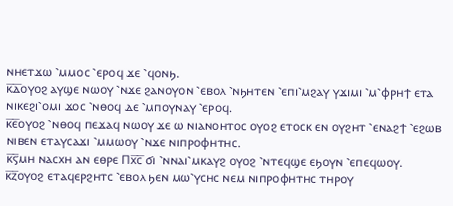ⲛⲏⲉⲧϫⲱ ⳿ⲙⲙⲟⲥ ⳿ⲉⲣⲟϥ ϫⲉ ⳿ϥⲟⲛϧ.
ⲕ̅ⲇ̅ⲟⲩⲟϩ ⲁⲩϣⲉ ⲛⲱⲟⲩ ⳿ⲛϫⲉ ϩⲁⲛⲟⲩⲟⲛ ⳿ⲉⲃⲟⲗ ⳿ⲛϧⲏⲧⲉⲛ ⳿ⲉⲡⲓ⳿ⲙϩⲁⲩ ⲩϫⲓⲙⲓ ⳿ⲙ⳿ⲫⲣⲏϯ ⲉⲧⲁ ⲛⲓⲕⲉϩⲓ⳿ⲟⲙⲓ ϫⲟⲥ ⳿ⲛⲑⲟϥ ⲇⲉ ⳿ⲙⲡⲟⲩⲛⲁⲩ ⳿ⲉⲣⲟϥ.
ⲕ̅ⲉ̅ⲟⲩⲟϩ ⳿ⲛⲑⲟϥ ⲡⲉϫⲁϥ ⲛⲱⲟⲩ ϫⲉ ⲱ ⲛⲓⲁⲛⲟⲏⲧⲟⲥ ⲟⲩⲟϩ ⲉⲧⲟⲥⲕ ⲉⲛ ⲟⲩϩⲏⲧ ⳿ⲉⲛⲁϩϯ ⳿ⲉϩⲱⲃ ⲛⲓⲃⲉⲛ ⲉⲧⲁⲩⲥⲁϫⲓ ⳿ⲙⲙⲱⲟⲩ ⳿ⲛϫⲉ ⲛⲓⲡⲣⲟⲫⲏⲧⲏⲥ.
ⲕ̅ⲋ̅ⲙⲏ ⲛⲁⲥⲭⲏ ⲁⲛ ⲉⲑⲣⲉ Ⲡⲭ̅ⲥ̅ ϭⲓ ⳿ⲛⲛⲁⲓ⳿ⲙⲕⲁⲩϩ ⲟⲩⲟϩ ⳿ⲛⲧⲉϥϣⲉ ⲉϧⲟⲩⲛ ⳿ⲉⲡⲉϥⲱⲟⲩ.
ⲕ̅ⲍ̅ⲟⲩⲟϩ ⲉⲧⲁϥⲉⲣϩⲏⲧⲥ ⳿ⲉⲃⲟⲗ ϧⲉⲛ ⲙⲱ⳿ⲩⲥⲏⲥ ⲛⲉⲙ ⲛⲓⲡⲣⲟⲫⲏⲧⲏⲥ ⲧⲏⲣⲟⲩ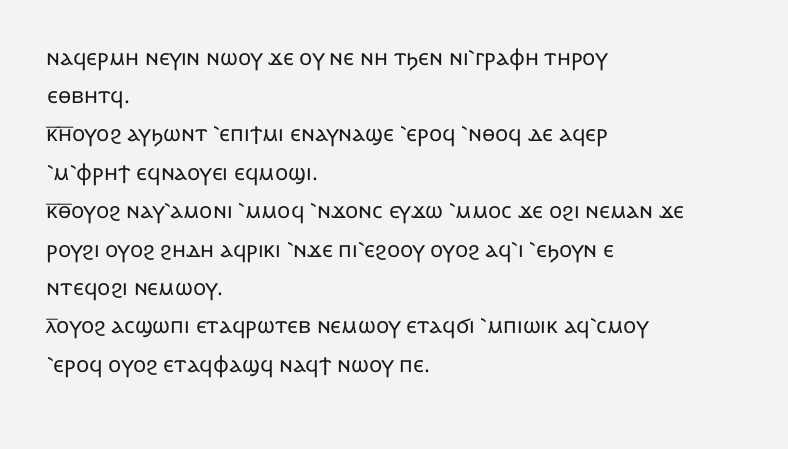ⲛⲁϥⲉⲣⲙⲏ ⲛⲉⲩⲓⲛ ⲛⲱⲟⲩ ϫⲉ ⲟⲩ ⲛⲉ ⲛⲏ ⲧϧⲉⲛ ⲛⲓ⳿ⲅⲣⲁⲫⲏ ⲧⲏⲣⲟⲩ ⲉⲑⲃⲏⲧϥ.
ⲕ̅ⲏ̅ⲟⲩⲟϩ ⲁⲩϧⲱⲛⲧ ⳿ⲉⲡⲓϯⲙⲓ ⲉⲛⲁⲩⲛⲁϣⲉ ⳿ⲉⲣⲟϥ ⳿ⲛⲑⲟϥ ⲇⲉ ⲁϥⲉⲣ ⳿ⲙ⳿ⲫⲣⲏϯ ⲉϥⲛⲁⲟⲩⲉⲓ ⲉϥⲙⲟϣⲓ.
ⲕ̅ⲑ̅ⲟⲩⲟϩ ⲛⲁⲩ⳿ⲁⲙⲟⲛⲓ ⳿ⲙⲙⲟϥ ⳿ⲛϫⲟⲛⲥ ⲉⲩϫⲱ ⳿ⲙⲙⲟⲥ ϫⲉ ⲟϩⲓ ⲛⲉⲙⲁⲛ ϫⲉ ⲣⲟⲩϩⲓ ⲟⲩⲟϩ ϩⲏⲇⲏ ⲁϥⲣⲓⲕⲓ ⳿ⲛϫⲉ ⲡⲓ⳿ⲉϩⲟⲟⲩ ⲟⲩⲟϩ ⲁϥ⳿ⲓ ⳿ⲉϧⲟⲩⲛ ⲉ ⲛⲧⲉϥⲟϩⲓ ⲛⲉⲙⲱⲟⲩ.
ⲗ̅ⲟⲩⲟϩ ⲁⲥϣⲱⲡⲓ ⲉⲧⲁϥⲣⲱⲧⲉⲃ ⲛⲉⲙⲱⲟⲩ ⲉⲧⲁϥϭⲓ ⳿ⲙⲡⲓⲱⲓⲕ ⲁϥ⳿ⲥⲙⲟⲩ ⳿ⲉⲣⲟϥ ⲟⲩⲟϩ ⲉⲧⲁϥⲫⲁϣϥ ⲛⲁϥϯ ⲛⲱⲟⲩ ⲡⲉ.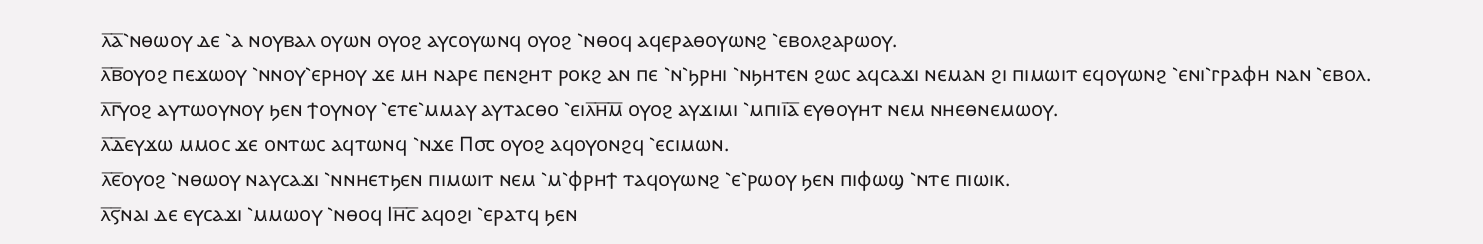ⲗ̅ⲁ̅⳿ⲛⲑⲱⲟⲩ ⲇⲉ ⳿ⲁ ⲛⲟⲩⲃⲁⲗ ⲟⲩⲱⲛ ⲟⲩⲟϩ ⲁⲩⲥⲟⲩⲱⲛϥ ⲟⲩⲟϩ ⳿ⲛⲑⲟϥ ⲁϥⲉⲣⲁⲑⲟⲩⲱⲛϩ ⳿ⲉⲃⲟⲗϩⲁⲣⲱⲟⲩ.
ⲗ̅ⲃ̅ⲟⲩⲟϩ ⲡⲉϫⲱⲟⲩ ⳿ⲛⲛⲟⲩ⳿ⲉⲣⲏⲟⲩ ϫⲉ ⲙⲏ ⲛⲁⲣⲉ ⲡⲉⲛϩⲏⲧ ⲣⲟⲕϩ ⲁⲛ ⲡⲉ ⳿ⲛ⳿ϧⲣⲏⲓ ⳿ⲛϧⲏⲧⲉⲛ ϩⲱⲥ ⲁϥⲥⲁϫⲓ ⲛⲉⲙⲁⲛ ϩⲓ ⲡⲓⲙⲱⲓⲧ ⲉϥⲟⲩⲱⲛϩ ⳿ⲉⲛⲓ⳿ⲅⲣⲁⲫⲏ ⲛⲁⲛ ⳿ⲉⲃⲟⲗ.
ⲗ̅ⲅ̅ⲩⲟϩ ⲁⲩⲧⲱⲟⲩⲛⲟⲩ ϧⲉⲛ ϯⲟⲩⲛⲟⲩ ⳿ⲉⲧⲉ⳿ⲙⲙⲁⲩ ⲁⲩⲧⲁⲥⲑⲟ ⳿ⲉⲓⲗ̅ⲏ̅ⲙ̅ ⲟⲩⲟϩ ⲁⲩϫⲓⲙⲓ ⳿ⲙⲡⲓⲓ̅ⲁ̅ ⲉⲩⲑⲟⲩⲏⲧ ⲛⲉⲙ ⲛⲏⲉⲑⲛⲉⲙⲱⲟⲩ.
ⲗ̅ⲇ̅ⲉⲩϫⲱ ⲙⲙⲟⲥ ϫⲉ ⲟⲛⲧⲱⲥ ⲁϥⲧⲱⲛϥ ⳿ⲛϫⲉ Ⲡ⳪ ⲟⲩⲟϩ ⲁϥⲟⲩⲟⲛϩϥ ⳿ⲉⲥⲓⲙⲱⲛ.
ⲗ̅ⲉ̅ⲟⲩⲟϩ ⳿ⲛⲑⲱⲟⲩ ⲛⲁⲩⲥⲁϫⲓ ⳿ⲛⲛⲏⲉⲧϧⲉⲛ ⲡⲓⲙⲱⲓⲧ ⲛⲉⲙ ⳿ⲙ⳿ⲫⲣⲏϯ ⲧⲁϥⲟⲩⲱⲛϩ ⳿ⲉ⳿ⲣⲱⲟⲩ ϧⲉⲛ ⲡⲓⲫⲱϣ ⳿ⲛⲧⲉ ⲡⲓⲱⲓⲕ.
ⲗ̅ⲋ̅ⲛⲁⲓ ⲇⲉ ⲉⲩⲥⲁϫⲓ ⳿ⲙⲙⲱⲟⲩ ⳿ⲛⲑⲟϥ Ⲓⲏ̅ⲥ̅ ⲁϥⲟϩⲓ ⳿ⲉⲣⲁⲧϥ ϧⲉⲛ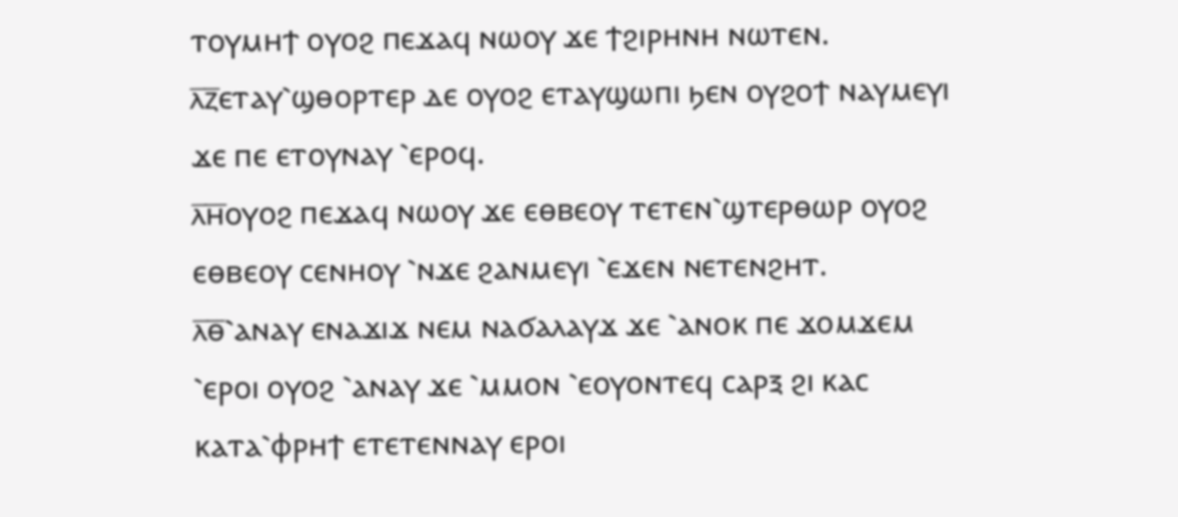ⲧⲟⲩⲙⲏϯ ⲟⲩⲟϩ ⲡⲉϫⲁϥ ⲛⲱⲟⲩ ϫⲉ ϯϩⲓⲣⲏⲛⲏ ⲛⲱⲧⲉⲛ.
ⲗ̅ⲍ̅ⲉⲧⲁⲩ⳿ϣⲑⲟⲣⲧⲉⲣ ⲇⲉ ⲟⲩⲟϩ ⲉⲧⲁⲩϣⲱⲡⲓ ϧⲉⲛ ⲟⲩϩⲟϯ ⲛⲁⲩⲙⲉⲩⲓ ϫⲉ ⲡⲉ ⲉⲧⲟⲩⲛⲁⲩ ⳿ⲉⲣⲟϥ.
ⲗ̅ⲏ̅ⲟⲩⲟϩ ⲡⲉϫⲁϥ ⲛⲱⲟⲩ ϫⲉ ⲉⲑⲃⲉⲟⲩ ⲧⲉⲧⲉⲛ⳿ϣⲧⲉⲣⲑⲱⲣ ⲟⲩⲟϩ ⲉⲑⲃⲉⲟⲩ ⲥⲉⲛⲏⲟⲩ ⳿ⲛϫⲉ ϩⲁⲛⲙⲉⲩⲓ ⳿ⲉϫⲉⲛ ⲛⲉⲧⲉⲛϩⲏⲧ.
ⲗ̅ⲑ̅⳿ⲁⲛⲁⲩ ⲉⲛⲁϫⲓϫ ⲛⲉⲙ ⲛⲁϭⲁⲗⲁⲩϫ ϫⲉ ⳿ⲁⲛⲟⲕ ⲡⲉ ϫⲟⲙϫⲉⲙ ⳿ⲉⲣⲟⲓ ⲟⲩⲟϩ ⳿ⲁⲛⲁⲩ ϫⲉ ⳿ⲙⲙⲟⲛ ⳿ⲉⲟⲩⲟⲛⲧⲉϥ ⲥⲁⲣⲝ ϩⲓ ⲕⲁⲥ ⲕⲁⲧⲁ⳿ⲫⲣⲏϯ ⲉⲧⲉⲧⲉⲛⲛⲁⲩ ⲉⲣⲟⲓ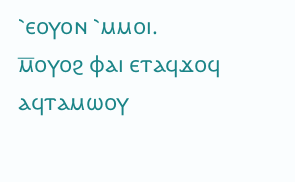⳿ⲉⲟⲩⲟⲛ ⳿ⲙⲙⲟⲓ.
ⲙ̅ⲟⲩⲟϩ ⲫⲁⲓ ⲉⲧⲁϥϫⲟϥ ⲁϥⲧⲁⲙⲱⲟⲩ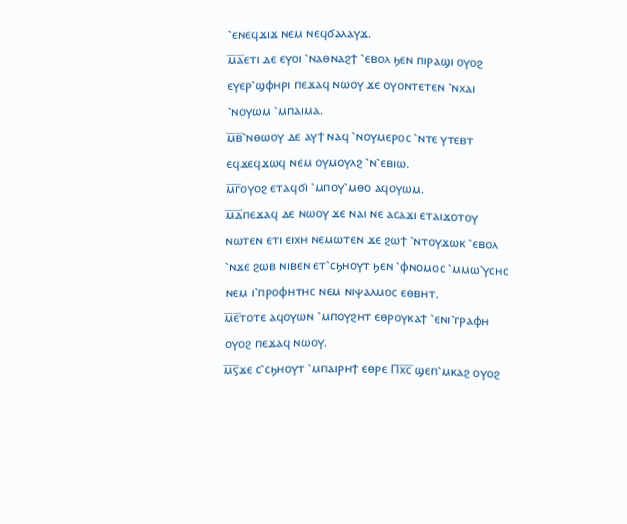⳿ⲉⲛⲉϥϫⲓϫ ⲛⲉⲙ ⲛⲉϥϭⲁⲗⲁⲩϫ.
ⲙ̅ⲁ̅ⲉⲧⲓ ⲇⲉ ⲉⲩⲟⲓ ⳿ⲛⲁⲑⲛⲁϩϯ ⳿ⲉⲃⲟⲗ ϧⲉⲛ ⲡⲓⲣⲁϣⲓ ⲟⲩⲟϩ ⲉⲩⲉⲣ⳿ϣⲫⲏⲣⲓ ⲡⲉϫⲁϥ ⲛⲱⲟⲩ ϫⲉ ⲟⲩⲟⲛⲧⲉⲧⲉⲛ ⳿ⲛⲭⲁⲓ ⳿ⲛⲟⲩⲱⲙ ⳿ⲙⲡⲁⲓⲙⲁ.
ⲙ̅ⲃ̅⳿ⲛⲑⲱⲟⲩ ⲇⲉ ⲁⲩϯ ⲛⲁϥ ⳿ⲛⲟⲩⲙⲉⲣⲟⲥ ⳿ⲛⲧⲉ ⲩⲧⲉⲃⲧ ⲉϥϫⲉϥϫⲱϥ ⲛⲉⲙ ⲟⲩⲙⲟⲩⲗϩ ⳿ⲛ⳿ⲉⲃⲓⲱ.
ⲙ̅ⲅ̅ⲟⲩⲟϩ ⲉⲧⲁϥϭⲓ ⳿ⲙⲡⲟⲩ⳿ⲙⲑⲟ ⲁϥⲟⲩⲱⲙ.
ⲙ̅ⲇ̅ⲡⲉϫⲁϥ ⲇⲉ ⲛⲱⲟⲩ ϫⲉ ⲛⲁⲓ ⲛⲉ ⲁⲥⲁϫⲓ ⲉⲧⲁⲓϫⲟⲧⲟⲩ ⲛⲱⲧⲉⲛ ⲉⲧⲓ ⲉⲓⲭⲏ ⲛⲉⲙⲱⲧⲉⲛ ϫⲉ ϩⲱϯ ⳿ⲛⲧⲟⲩϫⲱⲕ ⳿ⲉⲃⲟⲗ ⳿ⲛϫⲉ ϩⲱⲃ ⲛⲓⲃⲉⲛ ⲉⲧ⳿ⲥϧⲏⲟⲩⲧ ϧⲉⲛ ⳿ⲫⲛⲟⲙⲟⲥ ⳿ⲙⲙⲱ⳿ⲩⲥⲏⲥ ⲛⲉⲙ ⲓ⳿ⲡⲣⲟⲫⲏⲧⲏⲥ ⲛⲉⲙ ⲛⲓⲯⲁⲗⲙⲟⲥ ⲉⲑⲃⲏⲧ.
ⲙ̅ⲉ̅ⲧⲟⲧⲉ ⲁϥⲟⲩⲱⲛ ⳿ⲙⲡⲟⲩϩⲏⲧ ⲉⲑⲣⲟⲩⲕⲁϯ ⳿ⲉⲛⲓ⳿ⲅⲣⲁⲫⲏ ⲟⲩⲟϩ ⲡⲉϫⲁϥ ⲛⲱⲟⲩ.
ⲙ̅ⲋ̅ϫⲉ ⲥ⳿ⲥϧⲏⲟⲩⲧ ⳿ⲙⲡⲁⲓⲣⲏϯ ⲉⲑⲣⲉ Ⲡⲭ̅ⲥ̅ ϣⲉⲡ⳿ⲙⲕⲁϩ ⲟⲩⲟϩ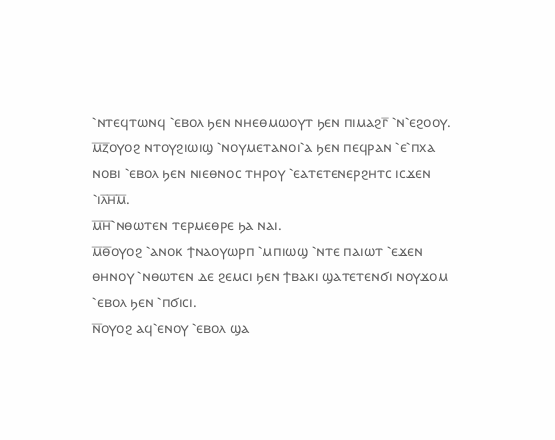⳿ⲛⲧⲉϥⲧⲱⲛϥ ⳿ⲉⲃⲟⲗ ϧⲉⲛ ⲛⲏⲉⲑⲙⲱⲟⲩⲧ ϧⲉⲛ ⲡⲓⲙⲁϩⲅ̅ ⳿ⲛ⳿ⲉϩⲟⲟⲩ.
ⲙ̅ⲍ̅ⲟⲩⲟϩ ⲛⲧⲟⲩϩⲓⲱⲓϣ ⳿ⲛⲟⲩⲙⲉⲧⲁⲛⲟⲓ⳿ⲁ ϧⲉⲛ ⲡⲉϥⲣⲁⲛ ⳿ⲉ⳿ⲡⲭⲁ ⲛⲟⲃⲓ ⳿ⲉⲃⲟⲗ ϧⲉⲛ ⲛⲓⲉⲑⲛⲟⲥ ⲧⲏⲣⲟⲩ ⳿ⲉⲁⲧⲉⲧⲉⲛⲉⲣϩⲏⲧⲥ ⲓⲥϫⲉⲛ ⳿ⲓⲗ̅ⲏ̅ⲙ̅.
ⲙ̅ⲏ̅⳿ⲛⲑⲱⲧⲉⲛ ⲧⲉⲣⲙⲉⲑⲣⲉ ϧⲁ ⲛⲁⲓ.
ⲙ̅ⲑ̅ⲟⲩⲟϩ ⳿ⲁⲛⲟⲕ ϯⲛⲁⲟⲩⲱⲣⲡ ⳿ⲙⲡⲓⲱϣ ⳿ⲛⲧⲉ ⲡⲁⲓⲱⲧ ⳿ⲉϫⲉⲛ ⲑⲏⲛⲟⲩ ⳿ⲛⲑⲱⲧⲉⲛ ⲇⲉ ϩⲉⲙⲥⲓ ϧⲉⲛ ϯⲃⲁⲕⲓ ϣⲁⲧⲉⲧⲉⲛϭⲓ ⲛⲟⲩϫⲟⲙ ⳿ⲉⲃⲟⲗ ϧⲉⲛ ⳿ⲡϭⲓⲥⲓ.
ⲛ̅ⲟⲩⲟϩ ⲁϥ⳿ⲉⲛⲟⲩ ⳿ⲉⲃⲟⲗ ϣⲁ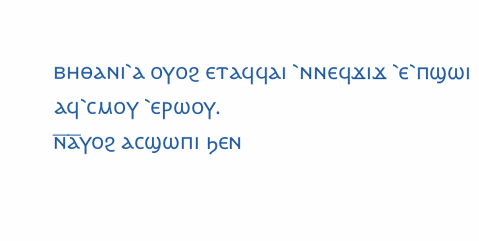ⲃⲏⲑⲁⲛⲓ⳿ⲁ ⲟⲩⲟϩ ⲉⲧⲁϥϥⲁⲓ ⳿ⲛⲛⲉϥϫⲓϫ ⳿ⲉ⳿ⲡϣⲱⲓ ⲁϥ⳿ⲥⲙⲟⲩ ⳿ⲉⲣⲱⲟⲩ.
ⲛ̅ⲁ̅ⲩⲟϩ ⲁⲥϣⲱⲡⲓ ϧⲉⲛ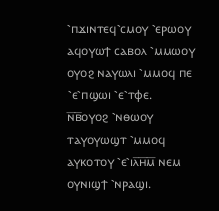⳿ⲡϫⲓⲛⲧⲉϥ⳿ⲥⲙⲟⲩ ⳿ⲉⲣⲱⲟⲩ ⲁϥⲟⲩⲱϯ ⲥⲁⲃⲟⲗ ⳿ⲙⲙⲱⲟⲩ ⲟⲩⲟϩ ⲛⲁⲩⲱⲗⲓ ⳿ⲙⲙⲟϥ ⲡⲉ ⳿ⲉ⳿ⲡϣⲱⲓ ⳿ⲉ⳿ⲧⲫⲉ.
ⲛ̅ⲃ̅ⲟⲩⲟϩ ⳿ⲛⲑⲱⲟⲩ ⲧⲁⲩⲟⲩⲱϣⲧ ⳿ⲙⲙⲟϥ ⲁⲩⲕⲟⲧⲟⲩ ⳿ⲉ⳿ⲓⲗ̅ⲏ̅ⲙ̅ ⲛⲉⲙ ⲟⲩⲛⲓϣϯ ⳿ⲛⲣⲁϣⲓ.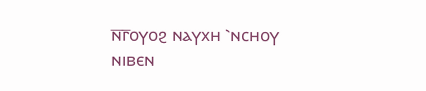ⲛ̅ⲅ̅ⲟⲩⲟϩ ⲛⲁⲩⲭⲏ ⳿ⲛⲥⲏⲟⲩ ⲛⲓⲃⲉⲛ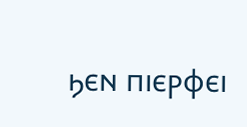ϧⲉⲛ ⲡⲓⲉⲣⲫⲉⲓ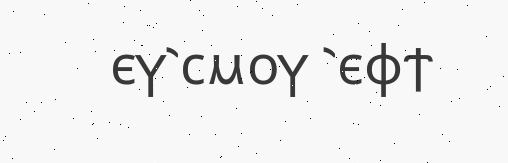ⲉⲩ⳿ⲥⲙⲟⲩ ⳿ⲉⲫϯ